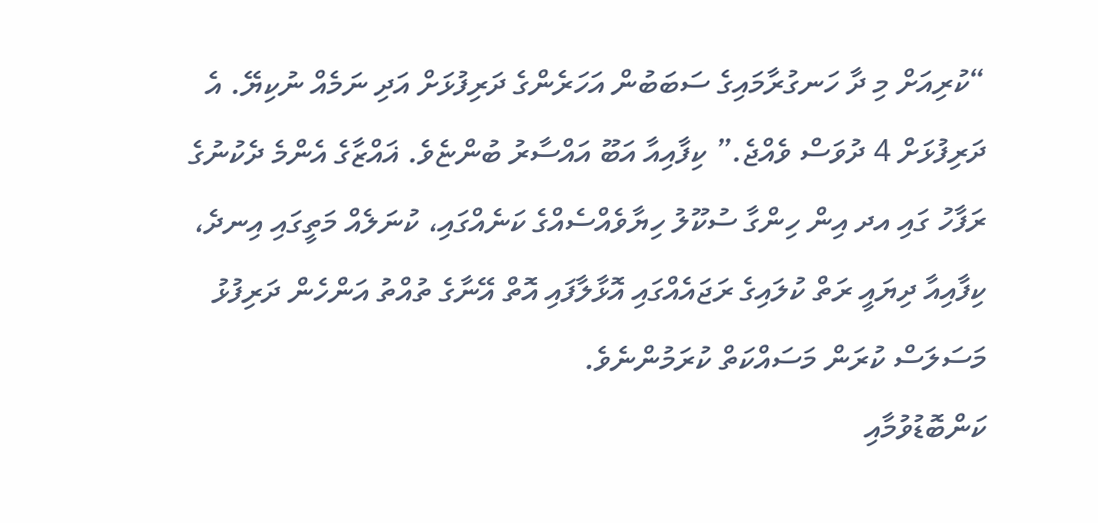“ކުރިއަށް މި ދާ ހަނގުރާމައިގެ ސަބަބުން އަހަރެންގެ ދަރިފުޅަށް އަދި ނަމެއް ނުކިޔޭ. އެ ދަރިފުޅަށް 4 ދުވަސް ވެއްޖެ.” ކިފާއިއާ އަބޫ އައްސާރު ބުންޏެވެ. ޣައްޒާގެ އެންމެ ދެކުނުގެ ރަފާހު ގައި އދ އިން ހިންގާ ސުކޫލު ހިޔާވެއްސެއްގެ ކަނެއްގައި، ކުނަލެއް މަތީގައި އިނދެ، ކިފާއިއާ ދިޔައީ ރަތް ކުލައިގެ ރަޖައެއްގައި އޮޅާލާފައި އޮތް އޭނާގެ ތުއްތު އަންހެން ދަރިފުޅު މަސަލަސް ކުރަން މަސައްކަތް ކުރަމުންނެވެ.
ކަންބޮޑުވުމާއި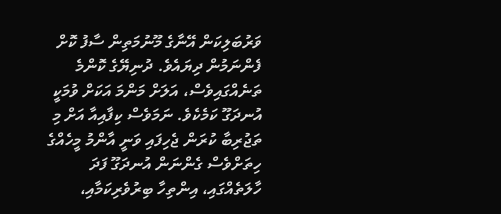ވަރުބަލިކަން އޭނާގެ މޫނުމަތިން ސާފު ކޮށް ފެންނަމުން ދިޔައެވެ. ދުނިޔޭގެ ކޮންމެ ތަނެއްގައިވެސް، އަލަށް މަންމަ އަކަށް ވުމަކީ އުނދަގޫ ކަމެކެވެ. ނަމަވެސް ކިފާއިއާ އަށް މި ތަޖުރިބާ ކުރަން ޖެހިފައި ވަނީ އާންމު މީހެއްގެ ހިތަށްވެސް ގެންނަން އުނދަގޫ ފަދަ ހާލަތެއްގައި، އިންތިހާ ބިރުވެރިކަމާއި،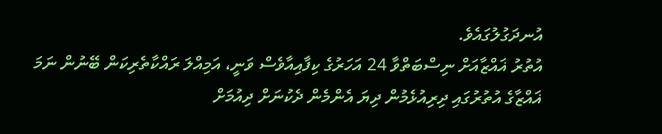އުނދަގުލުގައެވެ.
އުތުރު ޣައްޒާއަށް ނިސްބަތްވާ 24 އަހަރުގެ ކިފާއިއާވެސް ވަނީ، އަމިއްލަ ރައްކާތެރިކަން ބޭނުން ނަމަ ޣައްޒާގެ އުތުރުގައި ދިރިއުޅެމުން ދިޔަ އެންމެން ދެކުނަށް ދިއުމަށް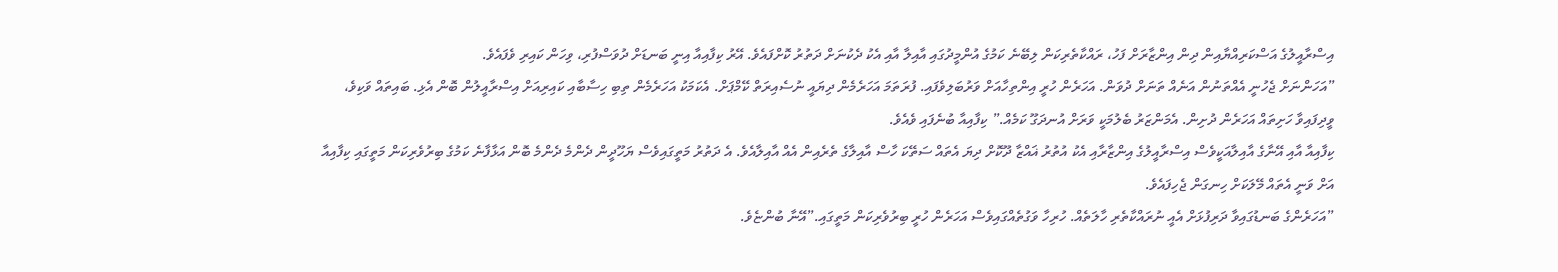އިސްރާއީލުގެ އަސްކަރިއްޔާއިން ދިން އިންޒާރަށް ފަހު، ރައްކާތެރިކަން ލިބޭނެ ކަމުގެ އުންމީދުގައި އާއިލާ އާއި އެކު ދެކުނަށް ދަތުރު ކޮށްފައެވެ. އޭރު ކިފާއިއާ އިނީ ބަނޑަށް ދުވަސްފުރި، ވިހަން ކައިރި ވެފައެވެ.
”އަހަންނަށް ޖެހުނީ އެއްތަނުން އަނެއް ތަނަށް ދުވަން. އަހަރެން ހުރީ އިންތިހާއަށް ވަރުބަލިވެފައި. ފުރަތަމަ އަހަރެމެން ދިޔައީ ނުސެއިރަތް ކޭމްޕަށް. އެކަމަކު އަހަރެމެން ތިބި ހިސާބާއި ކައިރިއަށް އިސްރާއީލުން ބޮން އެޅި. ބައިތައް ވަކިވެ، ވީދިފައިވާ ހަށިތައް އަހަރެން ދުށިން. އެމަންޒަރު ބެލުމަކީ ވަރަށް އުނދަގޫ ކަމެއް.” ކިފާއިއާ ބުނެފައި ވެއެވެ.
ކިފާއިއާ އާއި އޭނާގެ އާއިލާއަކީވެސް އިސްރާއީލުގެ އިންޒާރާއި އެކު އުތުރު ޣައްޒާ ދޫކޮށް ދިޔަ އެތައް ސަތޭކަ ހާސް އާއިލާގެ ތެރެއިން އެއް އާއިލާއެވެ. އެ ދަތުރު މަތީގައިވެސް ޔަހޫދީން ދެންމެ ދެންމެ ބޮން އަޅާފާނެ ކަމުގެ ބިރުވެރިކަން މަތީގައި ކިފާއިއާ އަށް ވަނީ އެތައް މޭލަކަށް ހިނގަން ޖެހިފައެވެ.
”އަހަރެންގެ ބަނޑުގައިވާ ދަރިފުޅަށް އެއީ ނުރައްކާތެރި ހާލަތެއް. ހުރިހާ ވަގުތެއްގައިވެސް އަހަރެން ހުރީ ބިރުވެރިކަން މަތީގައި.”އޭނާ ބުންޏެވެ.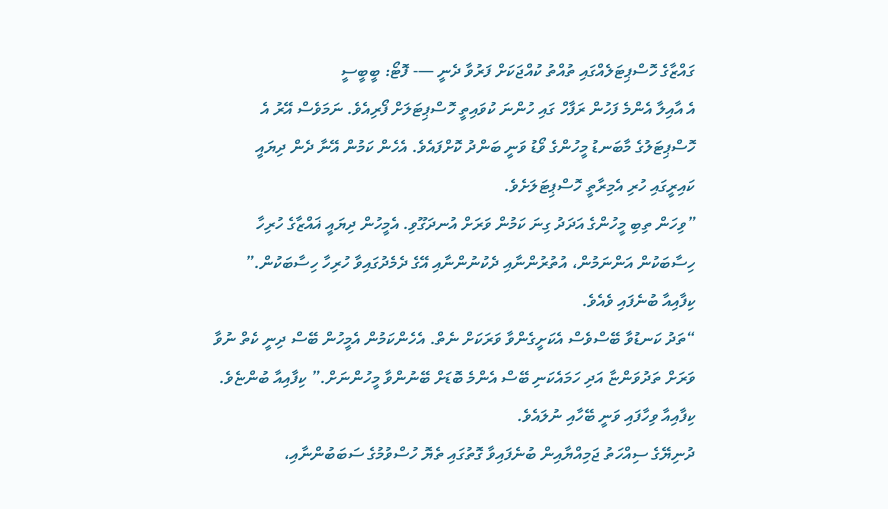ގައްޒާގެ ހޮސްޕިޓަލެއްގައި ތުއްތު ކުއްޖަކަށް ފަރުވާ ދެނީ —- ފޮޓޯ: ބީބީސީ
އެ އާއިލާ އެންމެ ފަހުން ރަފާހް ގައި ހުންނަ ކުވައިތީ ހޮސްޕިޓަލަށް ފޯރިއެވެ. ނަމަވެސް އޭރު އެ ހޮސްޕިޓަލުގެ މާބަނޑު މީހުންގެ ވޯޑު ވަނީ ބަންދު ކޮށްފައެވެ. އެހެން ކަމުން އޭނާ ދެން ދިޔައީ ކައިރީގައި ހުރި އެމިރާތީ ހޮސްޕިޓަލަށެވެ.
”ވިހަން ތިބި މީހުންގެ އަދަދު ގިނަ ކަމުން ވަރަށް އުނދަގޫވި. އެމީހުން ދިޔައީ ޣައްޒާގެ ހުރިހާ ހިސާބަކުން އަންނަމުން، އުތުރުންނާއި ދެކުނުންނާއި އޭގެ ދެމެދުގައިވާ ހުރިހާ ހިސާބަކުން.” ކިފާއިއާ ބުނެފައި ވެއެވެ.
“ތަދު ކަނޑުވާ ބޭސްވެސް އެކަށީގެންވާ ވަރަކަށް ނެތް. އެހެންކަމުން އެމީހުން ބޭސް ދިނީ ކެތް ނުވާ ވަރަށް ތަދުވަންޏާ އަދި ހަމައެކަނި ބޭސް އެންމެ ބޮޑަށް ބޭނުންވާ މީހުންނަށް.” ކިފާއިއާ ބުންޏެވެ. ކިފާއިއާ ވިހާފައި ވަނީ ބޭހާއި ނުލައެވެ.
ދުނިޔޭގެ ސިއްހަތު ޖަމިއްޔާއިން ބުނެފައިވާ ގޮތުގައި ތެޔޮ ހުސްވުމުގެ ސަބަބުންނާއި،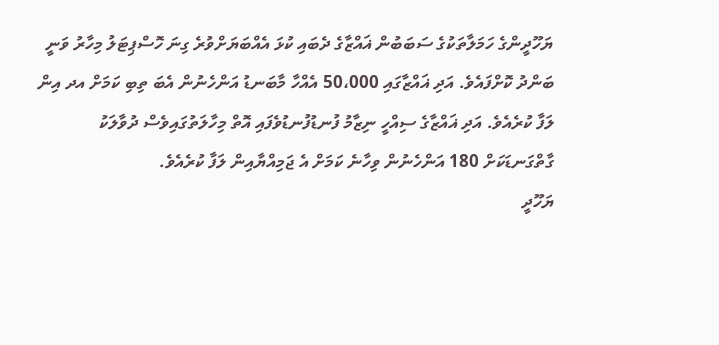ޔަހޫދީންގެ ހަމަލާތަކުގެ ސަބަބުން ޣައްޒާގެ ދެބައި ކުޅަ އެއްބަޔަށްވުރެ ގިނަ ހޮސްޕިޓަލު މިހާރު ވަނީ ބަންދު ކޮށްފައެވެ. އަދި ޣައްޒާގައި 50،000 އެއްހާ މާބަނޑު އަންހެނުން އެބަ ތިބި ކަމަށް އދ އިން ލަފާ ކުރެއެވެ. އަދި ޣައްޒާގެ ސިއްހީ ނިޒާމު ފުނޑުފުނޑުވެފައި އޮތް މިހާލަތުގައިވެސް ދުވާލަކު ގާތްގަނޑަކަށް 180 އަންހެނުން ވިހާނެ ކަމަށް އެ ޖަމިއްޔާއިން ލަފާ ކުރެއެވެ.
ޔަހޫދީ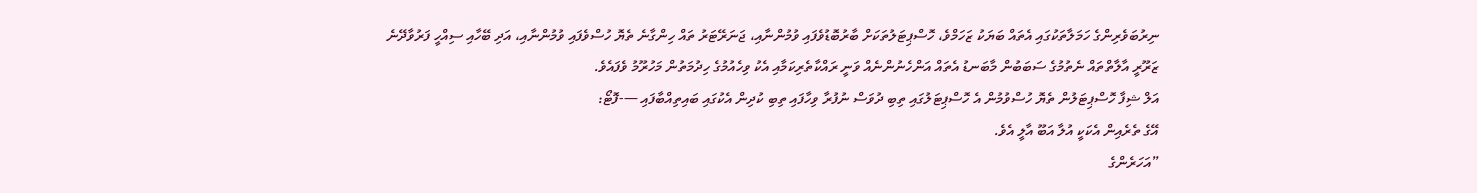ނިރުބަވެރިންގެ ހަމަލާތަކުގައި އެތައް ބަޔަކު ޒަހަމްވެ، ހޮސްޕިޓަލުތަކަށް ބާރުބޮޑުވެފައި ވުމުންނާއި، ޖަނަރޭޓަރު ތައް ހިންގާނެ ތެޔޮ ހުސްވެފައި ވުމުންނާއި، އަދި ބޭހާއި ސިއްހީ ފަރުވާދޭނެ ޒަރޫރީ އާލާތްތައް ނެތުމުގެ ސަބަބުން މާބަނޑު އެތައް އަންހެނުންނެއް ވަނީ ރައްކާތެރިކަމާއި އެކު ވިހެއުމުގެ ހިދުމަތުން މަހުރޫމު ވެފައެވެ.
އަލް ޝިފާ ހޮސްޕިޓަލުން ތެޔޮ ހުސްވުމުން އެ ހޮސްޕިޓަލުގައި ތިބި ދުވަސް ނުފުރާ ވިހާފައި ތިބި ކުދިން އެކުގައި ބައިތިއްބާފައި —-ފޮޓޯ:
އޭގެ ތެރެއިން އެކަކީ އުލާ އަބޫ އާލީ އެވެ.
”އަހަރެންގެ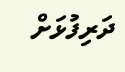ދަރިފުޅަށް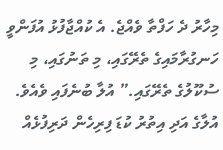މިހާރު ދެ ހަފްތާ ވެއްޖެ. އެ ކުއްޖާފުޅު އުފަންވީ ހަނގުރާމައިގެ ތެރޭގައި، މި ތަނުގައި، މި ސުކޫލުގެ ތެރޭގައި.” އުލާ ބުނެފައި ވެއެވެ.
އުލާގެ އަދި އިތުރު ކުޑަ ފިރިހެން ދަރިފުޅެއް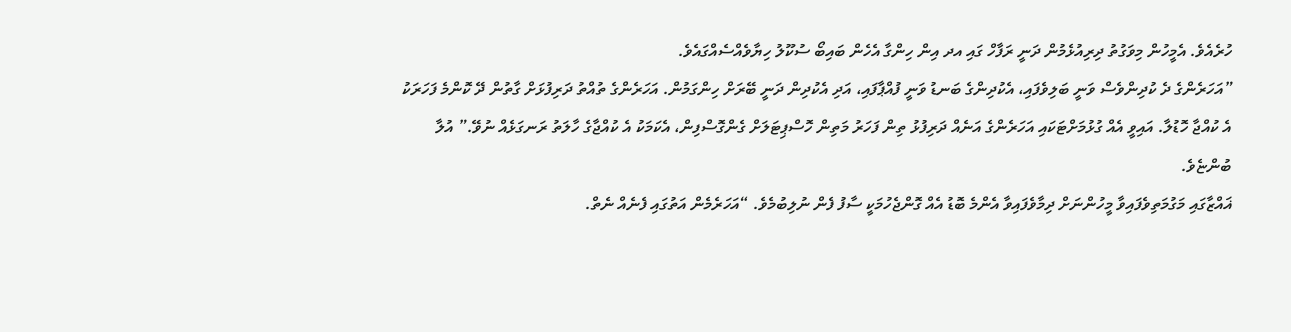ހުރެއެވެ. އެމީހުން މިވަގުތު ދިރިއުޅެމުން ދަނީ ރަފާހް ގައި އދ އިން ހިންގާ އެހެން ބައިބޯ ސުކޫލު ހިޔާވެއްސެއްގައެވެ.
”އަހަރެންގެ ދެ ކުދިންވެސް ވަނީ ބަލިވެފައި، އެކުދިންގެ ބަނޑު ވަނީ ފުއްޕާފައި، އަދި އެކުދިން ދަނީ ބޭރަށް ހިންގަމުން. އަހަރެންގެ ތުއްތު ދަރިފުޅަށް ގާތުން ދޭ ކޮންމެ ފަހަރަކު އެ ކުއްޖާ ހޮޑުލާ. އައިވީ އެއް ގުޅުމަށްޓަކައި އަހަރެންގެ އަނެއް ދަރިފުޅު ތިން ފަހަރު މަތިން ހޮސްޕިޓަލަށް ގެންގޮސްފިން، އެކަމަކު އެ ކުއްޖާގެ ހާލަތު ރަނގަޅެއް ނުވޭ.” އުލާ ބުންޏެވެ.
ޣައްޒާގައި މަގުމަތިވެފައިވާ މީހުންނަށް ދިމާވެފައިވާ އެންމެ ބޮޑު އެއް ގޮންޖެހުމަކީ ސާފު ފެން ނުލިބުމެވެ. “އަހަރެމެން އަތުގައި ފެނެއް ނެތް.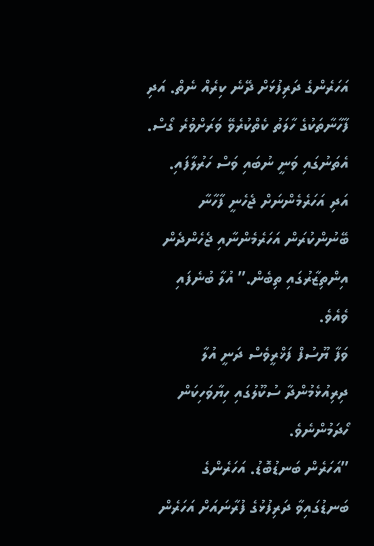އަހަރެންގެ ދަރިފުޅަށް ދޭނެ ކިރެއް ނެތް. އަދި ފާހާނާތަކުގެ ހާލަތު ކެތްކުރެވޭ ވަރަށްވުރެ ގޯސް. އެތަނުގައި ވަނީ ނުބައި ވަސް ހަރުލާފައި. އަދި އަހަރެމެންނަށް ޖެހެނީ ފާހާނާ ބޭނުންކުރަން އަހަރެމެންނާއި ޖެހެންދެން އިންތިޒާރުގައި ތިބެން.” އުލާ ބުނެފައި ވެއެވެ.
ވަފާ ޔޫސުފް ފަޚްރީވެސް ދަނީ އުލާ ދިރިއުޅެމުންދާ ސުކޫލުގައި ހިޔާވަހިކަން ހޯދަމުންނެވެ.
”އަހަރެން ބަނޑުބޮޑު. އަހަރެންގެ ބަނޑުގައިވާ ދަރިފުޅުގެ ފުރާނައަށް އަހަރެން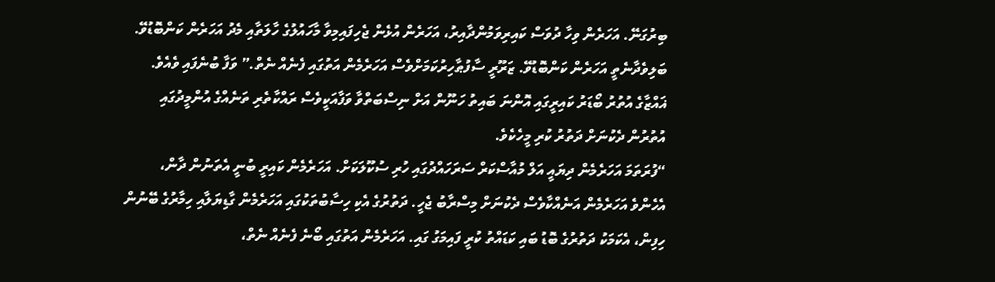ބިރުގަނޭ. އަހަރެން ވިހާ ދުވަސް ކައިރިވަމުންދާއިރު، އަހަރެން އުޅެން ޖެހިފައިމިވާ މާހައުލުގެ ހާލަތާއި މެދު އަހަރެން ކަންބޮޑުވޭ. ބަލިވެދާނެތީ އަހަރެން ކަންބޮޑުވޭ. ޒަރޫރީ ސާފުޠާހިރުކަމަށްވެސް އަހަރެމެން އަތުގައި ފެނެއް ނެތް.” ވަފާ ބުނެފައި ވެއެވެ.
ޣައްޒާގެ އުތުރު ބޯޑަރު ކައިރީގައި އޮންނަ ބައިތު ހަނޫން އަށް ނިސްބަތްވާ ވަފާއަކީވެސް ރައްކާތެރި ތަނެއްގެ އުންމީދުގައި އުތުރުން ދެކުނަށް ދަތުރު ކުރި މީހެކެވެ.
“ފުރަތަމަ އަހަރެމެން ދިޔައީ އަލް މުއާސްކަރް ސަރަހައްދުގައި ހުރި ސުކޫލަކަށް. އަހަރެމެން ކައިރީ ބުނީ އެތަނުން ދާން، އެހެންވެ އަހަރެމެން އަނެއްކާވެސް ދެކުނަށް މިސްރާބު ޖެހީ. ދަތުރުގެ އެކި ހިސާބުތަކުގައި އަހަރެމެން ގާޑިޔަލާއި ހިމާރުގެ ބޭނުން ހިފިން، އެކަމަކު ދަތުރުގެ ބޮޑު ބައި ކަޑައްތު ކުރީ ފައިމަގު ގައި. އަހަރެމެން އަތުގައި ބޯނެ ފެނެއް ނެތް،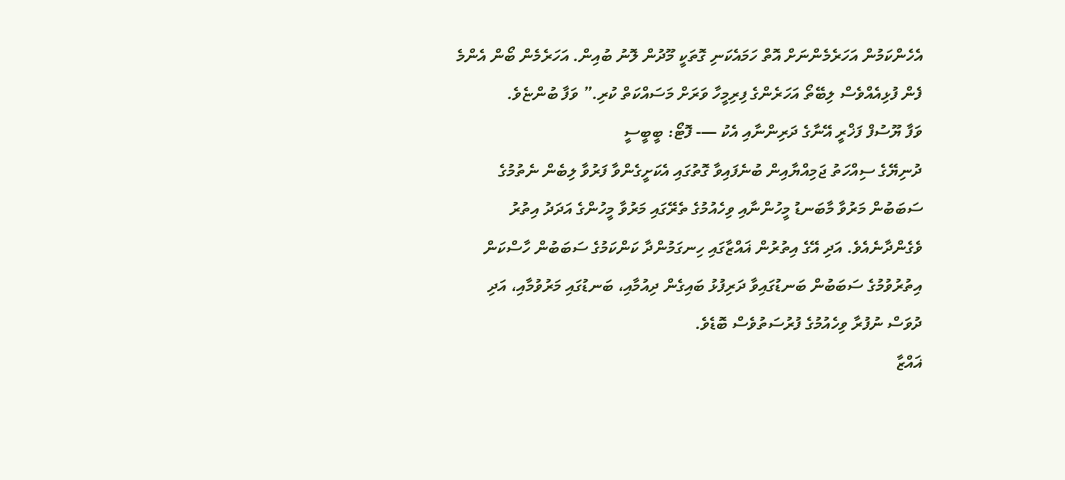އެހެންކަމުން އަހަރެމެންނަށް އޮތް ހަމައެކަނި ގޮތަކީ މޫދުން ލޮނު ބުއިން. އަހަރެމެން ބޯން އެންމެ ފެން ފުޅިއެއްވެސް ލިބޭތޯ އަހަރެންގެ ފިރިމީހާ ވަރަށް މަސައްކަތް ކުރި.” ވަފާ ބުންޏެވެ.
ވަފާ ޔޫސުފް ފަޚްރީ އޭނާގެ ދަރިންނާއި އެކު —- ފޮޓޯ: ބީބީސީ
ދުނިޔޭގެ ސިއްހަތު ޖަމިއްޔާއިން ބުނެފައިވާ ގޮތުގައި އެކަށީގެންވާ ފަރުވާ ލިބެން ނެތުމުގެ ސަބަބުން މަރުވާ މާބަނޑު މީހުންނާއި ވިހެއުމުގެ ތެރޭގައި މަރުވާ މީހުންގެ އަދަދު އިތުރު ވެގެންދާނެއެވެ. އަދި އޭގެ އިތުރުން ޣައްޒާގައި ހިނގަމުންދާ ކަންކަމުގެ ސަބަބުން ހާސްކަން އިތުރުވުމުގެ ސަބަބުން ބަނޑުގައިވާ ދަރިފުޅު ބައިގެން ދިއުމާއި، ބަނޑުގައި މަރުވުމާއި، އަދި ދުވަސް ނުފުރާ ވިހެއުމުގެ ފުރުސަތުވެސް ބޮޑެވެ.
ޣައްޒާ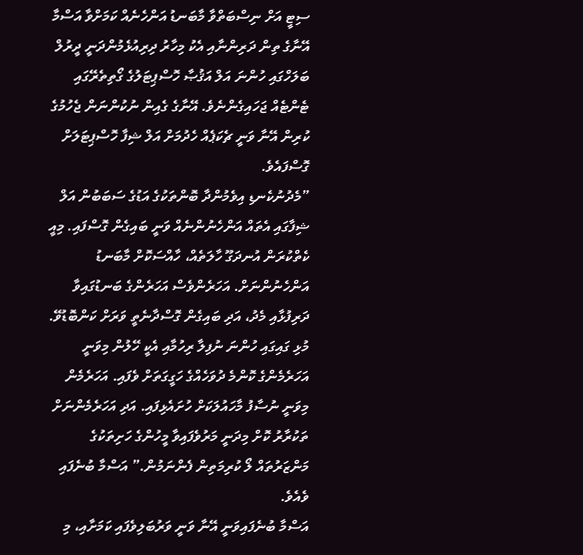ސިޓީ އަށް ނިސްބަތްވާ މާބަނޑު އަންހެނެއް ކަމަށްވާ އަސްމާ އޭނާގެ ތިން ދަރިންނާއި އެކު މިހާރު ދިރިއުޅެމުންދަނީ ދީރުލް ބަލަހްގައި ހުންނަ އަލް އަޤުޞާ ހޮސްޕިޓަލުގެ ގޯތިތެރޭގައި ޓެންޓެއް ޖަހައިގެންނެވެ. އޭނާގެ ގެއިން ނުކުންނަން ޖެހުމުގެ ކުރިން އޭނާ ވަނީ ޗެކަޕެއް ހެދުމަށް އަލް ޝިފާ ހޮސްޕިޓަލަށް ގޮސްފައެވެ.
”މެދުނުކެނޑި އިވެމުންދާ ބޮންތަކުގެ އަޑުގެ ސަބަބުން އަލް ޝިފާގައި އެތައް އަންހެނުންނެއް ވަނީ ބައިގެން ގޮސްފައި. މިއީ ކެތްކުރަން އުނދަގޫ ހާލަތެއް، ހާއްސަކޮށް މާބަނޑު އަންހެނުންނަށް. އަހަރެންވެސް އަހަރެންގެ ބަނޑުގައިވާ ދަރިފުޅާއި މެދު، އަދި ބައިގެން ގޮސްދާނެތީ ވަރަށް ކަންބޮޑުވޭ. މުޅި ގައިގައި ހުންނަ ނުފިލާ ރިހުމާއި އެކީ ހޭލުން މިވަނީ އަހަރެމެންގެ ކޮންމެ ދުވަހެއްގެ ހަގީގަތަށް ވެފައި. އަހަރެމެން މިވަނީ ނުސާފު މާހައުލަކަށް ހުށައެޅިފައި. އަދި އަހަރެމެންނަށް ތަކުރާރު ކޮށް މިދަނީ މަރުވެފައިވާ މީހުންގެ ހަށިތަކުގެ މަންޒަރުތައް ލޯ ކުރިމަތިން ފެންނަމުން.” އަސްމާ ބުނެފައި ވެއެވެ.
އަސްމާ ބުނެފައިވަނީ އޭނާ ވަނީ ވަރުބަލިވެފައި ކަމަށާއި، މި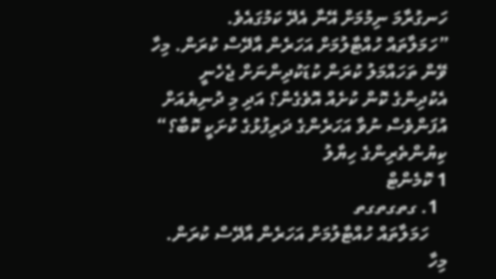ހަނގުރާމަ ނިމުމަށް އޭނާ އެދޭ ކަމުގައެވެ.
”ހަމަލާތައް ހުއްޓާލުމަށް އަހަރެން އާދޭސް ކުރަން. މިހާ ވޭން ތަހައްމަލު ކުރަން ކުޑަކުދިންނަށް ޖެހެނީ އެކުދިންގެ ކޮން ކުށެއް އޮވެގެން؟ އަދި މި ދުނިޔެއަށް އުފަންވެސް ނުވާ އަހަރެންގެ ދަރިފުޅުގެ ކުށަކީ ކޮބާ؟“
ކިޔުންތެރިންގެ ހިޔާލު
1 ކޮމެންޓް
  1. ގތގތގތ
    ހަމަލާތައް ހުއްޓާލުމަށް އަހަރެން އާދޭސް ކުރަން. މިހާ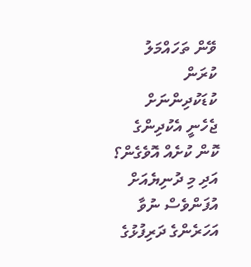ވޭން ތަހައްމަލު ކުރަން ކުޑަކުދިންނަށް ޖެހެނީ އެކުދިންގެ ކޮން ކުށެއް އޮވެގެން؟ އަދި މި ދުނިޔެއަށް އުފަންވެސް ނުވާ އަހަރެންގެ ދަރިފުޅުގެ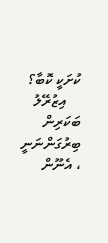ކުށަކީ ކޮބާ؟
    އިޒުރޭލު ބަކަރިން ބިރުގަންނަނީ ، އެނޫން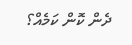ދެން ކޮން ކަމެއް؟